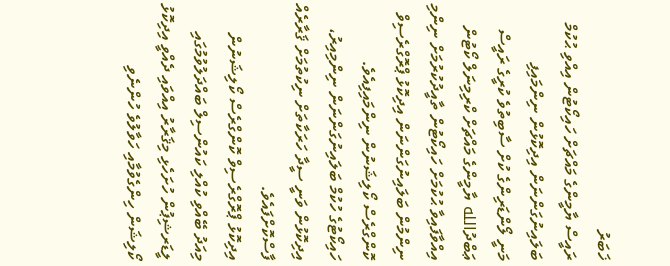ޚަބަރު
ރައީސް ޔާމީންގެ މައްޗަށް ހައިކޯޓުން އިއްވި ޙުކުމް ބަލައިނުގަންނަން އިދިކޮޅުން ނިންމައިފި
މަނީ ލޯންޑަރިންގެ ކުށް ސާބިތުވެ ކުރީގެ ރައީސް ޢަބްދުالله ޔާމީންގެ މައްޗަށް ކްރިމިނަލް ކޯޓުން އިއްވާފައިވާ ޙުކުމަށް ހައިކޯޓުން ތާއީދުކުރުމަށް ނިންމި ނިންމުން ބަލައިނުގަންނަން އިދިކޮޅު ޕްރޮގްރެސިވް ކޮންގްރެސް ކޯލިޝަނުން ނިންމައިފިއެވެ.
ހައިކޯޓުގެ ހުކުމް ބަލައިނުގަންނަން ނިންމިއިރު، އިދިކޮޅުން ވަނީ ސީދާ ހަރަކާތަށް ނިކުތުމަށް ޤަރާރެއް ފާސްކޮށްފައެވެ.
އިދިކޮޅު ޕްރޮގްރެސިވް ކޮންގްރެސް ކޯލިޝަނުން މިއަދު ބޭއްވި ކުއްލި ކައުންސިލް ބައްދަލުވުމުގައި ލީޑަރޝިޕުން ހުށަހެޅި މިޤަރާރު އިއްވައި ދެއްވީ އިދިކޮޅު ކޯލިޝަން ހިންގެވުމާއި ހަވާލުވެ ހުންނެވި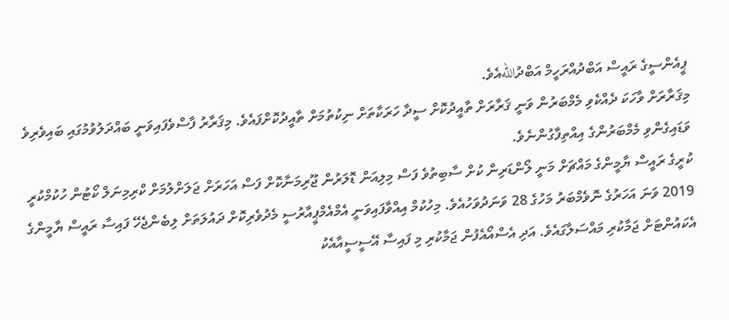ޕީއެންސީގެ ރައީސް އަބްދުއްރަހީމް އަބްދުاللهއެވެ.
މިޤަރާރަށް ވާހަކަ ދެއްކެވި މެމްބަރުން ވަނީ ޤަރާރަށް ތާއީދުކޮށް ސީދާ ހަރަކާތަށް ނިކުތުމަށް ތާއީދުކޮށްފައެވެ. މިޤަރާރު ފާސްވެފައިވަނީ ބައްދަލުވުމުގައި ބައިވެރިވެ ވަޑައިގެންވި މެމްބަރުންގެ އިއްތިފާގުންނެވެ.
ކުރީގެ ރައީސް ޔާމީންގެ މައްޗަށް މަނީ ލޯންޑަރިން ކުށް ސާބިތުވެ ފަސް މިލިއަން ޑޮލަރުން ޖޫރިމަނާކޮށް ފަސް އަހަރަށް ޖަލަށްލުމަށް ކްރިމިނަލް ކޯޓުން ހުކުމްކުރީ 2019 ވަނަ އަހަރުގެ ނޮވެމްބަރު މަހުގެ 28 ވަނަދުވަހުއެވެ. މިހުކުމް އިއްވާފައިވަނީ އެމްއެމްޕީއާރުސީ މެދުވެރިކޮށް ދައުލަތަށް ލިބެންޖެހޭ ފައިސާ ރައީސް ޔާމީންގެ އެކައުންޓަށް ޖަމާކުރި މައްސަލާގައެވެ. އަދި އެސްއޯއެފުން ޖަމާކުރި މި ފައިސާ އޭސީސީއާއެކު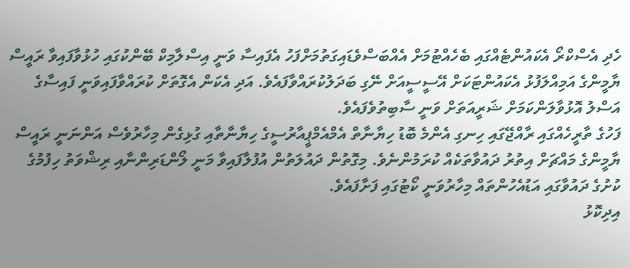ހެދި އެސްކްރޯ އެކައުންޓެއްގައި ބެހެއްޓުމަށް އެއްބަސްވެޑައިގަތުމަށްފަހު އެފައިސާ ވަނީ އިސްލާމިކް ބޭންކުގައި ހުޅުވާފައިވާ ރައީސް ޔާމީންގެ އަމިއްލަފުޅު އެކައުންޓަކަށް އޭސީސީއަށް ނޭގި ބަދަލުކުރައްވާފައެވެ. އަދި އެކަން އެގޮތަށް ކުރައްވާފައިވަނީ ފައިސާގެ އަސްލު އޮޅުވާލަންކަމަށް ޝަރީއަތަށް ވަނީ ސާބިތުވެފައެވެ.
ފަހުގެ ތާރީހެއްގައި ރާއްޖޭގައި ހިނގި އެންމެ ބޮޑު ހިޔާނާތް އެމްއެމްޕީއާރުސީގެ ހިޔާނާތާއި ގުޅިގެން މިހާރުވެސް އަންނަނީ ރައީސް ޔާމީންގެ މައްޗަށް އިތުރު ދައުވާތަކެއް ކުރަމުންނެވެ. މިގޮތުން ދައުލަތުން އުފުލާފައިވާ މަނީ ލޯންޑަރިންނާއި ރިޝްވަތު ހިފުމުގެ ކުށުގެ ދައުވާގައި އަޑުއެހުންތައް މިހާރުވަނީ ކޯޓުގައި ފަށާފައެވެ.
އިދިކޮޅު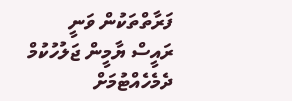ފަރާތްތަކުން ވަނީ ރައީސް ޔާމީން ޖަލުހުކުމް ދެމެހެއްޓުމަށް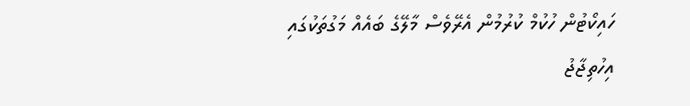ހައިކޯޓުން ހުކުމް ކުރުމުން އެރޭވެސް މާލޭގެ ބައެއް މަގުތަކުގައި އިހުތިޖާޖު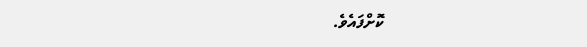ކޮށްފައެވެ.